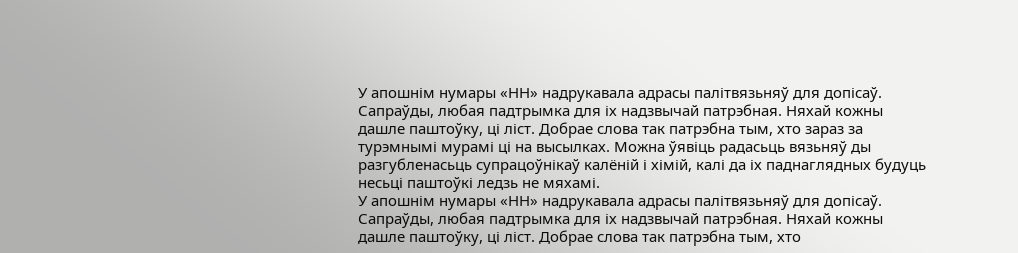У апошнім нумары «НН» надрукавала адрасы палітвязьняў для допісаў. Сапраўды, любая падтрымка для іх надзвычай патрэбная. Няхай кожны дашле паштоўку, ці ліст. Добрае слова так патрэбна тым, хто зараз за турэмнымі мурамі ці на высылках. Можна ўявіць радасьць вязьняў ды разгубленасьць супрацоўнікаў калёній і хімій, калі да іх паднаглядных будуць несьці паштоўкі ледзь не мяхамі.
У апошнім нумары «НН» надрукавала адрасы палітвязьняў для допісаў. Сапраўды, любая падтрымка для іх надзвычай патрэбная. Няхай кожны дашле паштоўку, ці ліст. Добрае слова так патрэбна тым, хто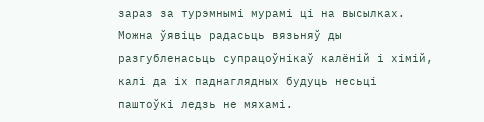зараз за турэмнымі мурамі ці на высылках. Можна ўявіць радасьць вязьняў ды разгубленасьць супрацоўнікаў калёній і хімій, калі да іх паднаглядных будуць несьці паштоўкі ледзь не мяхамі.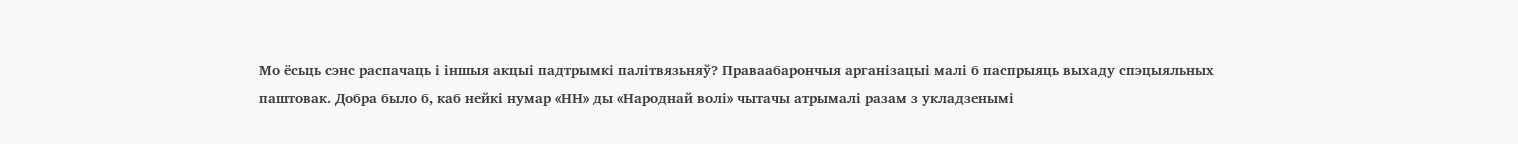Мо ёсьць сэнс распачаць і іншыя акцыі падтрымкі палітвязьняў? Праваабарончыя арганізацыі малі б паспрыяць выхаду спэцыяльных паштовак. Добра было б, каб нейкі нумар «НН» ды «Народнай волі» чытачы атрымалі разам з укладзенымі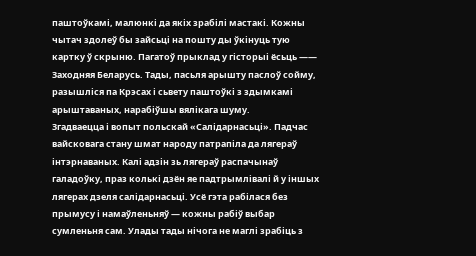паштоўкамі, малюнкі да якіх зрабілі мастакі. Кожны чытач здолеў бы зайсьці на пошту ды ўкінуць тую картку ў скрыню. Пагатоў прыклад у гісторыі ёсьць —— Заходняя Беларусь. Тады, пасьля арышту паслоў сойму, разышліся па Крэсах і сьвету паштоўкі з здымкамі арыштаваных, нарабіўшы вялікага шуму.
Згадваецца і вопыт польскай «Салідарнасьці». Падчас вайсковага стану шмат народу патрапіла да лягераў інтэрнаваных. Калі адзін зь лягераў распачынаў галадоўку, праз колькі дзён яе падтрымлівалі й у іншых лягерах дзеля салідарнасьці. Усё гэта рабілася без прымусу і намаўленьняў — кожны рабіў выбар сумленьня сам. Улады тады нічога не маглі зрабіць з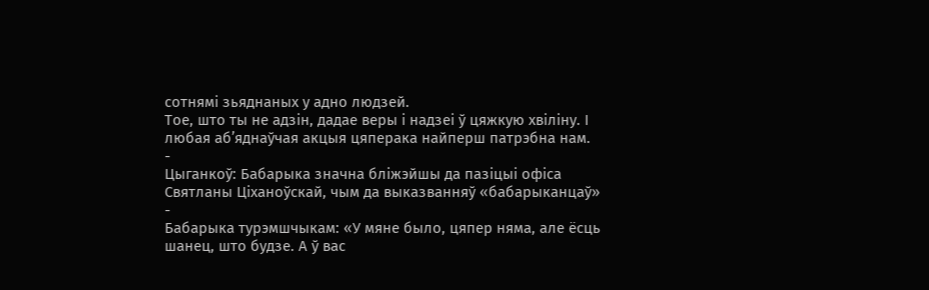сотнямі зьяднаных у адно людзей.
Тое, што ты не адзін, дадае веры і надзеі ў цяжкую хвіліну. І любая аб’яднаўчая акцыя цяперака найперш патрэбна нам.
-
Цыганкоў: Бабарыка значна бліжэйшы да пазіцыі офіса Святланы Ціханоўскай, чым да выказванняў «бабарыканцаў»
-
Бабарыка турэмшчыкам: «У мяне было, цяпер няма, але ёсць шанец, што будзе. А ў вас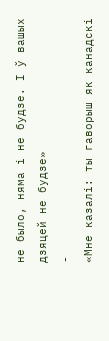не было, няма і не будзе. І ў вашых дзяцей не будзе»
-
«Мне казалі: ты гаворыш як канадскі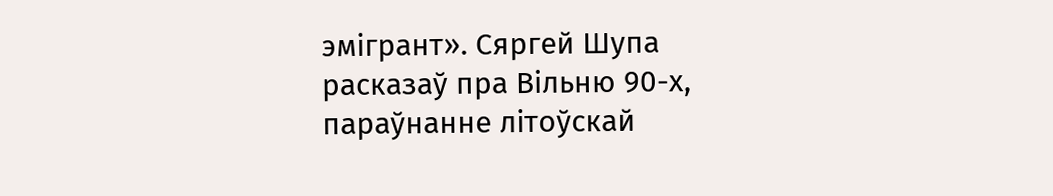эмігрант». Сяргей Шупа расказаў пра Вільню 90-х, параўнанне літоўскай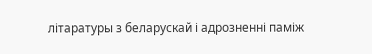літаратуры з беларускай і адрозненні паміж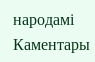народамі
Каментары